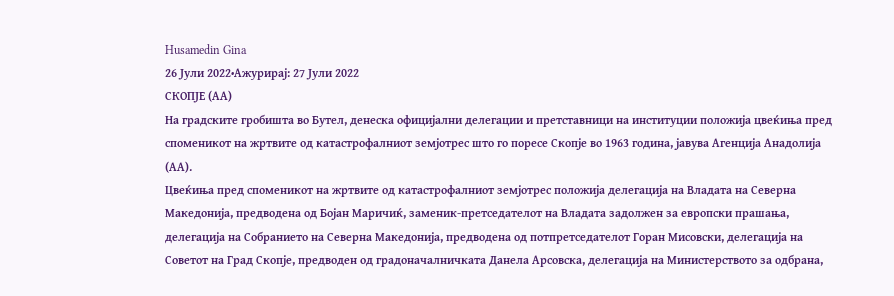Husamedin Gina
26 Јули 2022•Ажурирај: 27 Јули 2022
СКОПЈЕ (АА)
На градските гробишта во Бутел, денеска официјални делегации и претставници на институции положија цвеќиња пред споменикот на жртвите од катастрофалниот земјотрес што го поресе Скопје во 1963 година, јавува Агенција Анадолија (АА).
Цвеќиња пред споменикот на жртвите од катастрофалниот земјотрес положија делегација на Владата на Северна Македонија, предводена од Бојан Маричиќ, заменик-претседателот на Владата задолжен за европски прашања, делегација на Собранието на Северна Македонија, предводена од потпретседателот Горан Мисовски, делегација на Советот на Град Скопје, предводен од градоначалничката Данела Арсовска, делегација на Министерството за одбрана,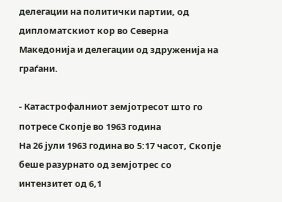делегации на политички партии, од дипломатскиот кор во Северна Македонија и делегации од здруженија на граѓани.

- Катастрофалниот земјотресот што го потресе Скопје во 1963 година
На 26 јули 1963 година во 5:17 часот, Скопје беше разурнато од земјотрес со интензитет од 6,1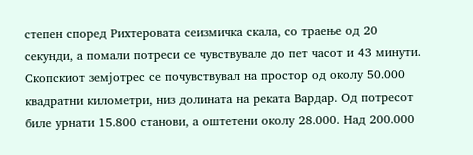степен според Рихтеровата сеизмичка скала, со траење од 20 секунди, а помали потреси се чувствувале до пет часот и 43 минути.
Скопскиот земјотрес се почувствувал на простор од околу 50.000 квадратни километри, низ долината на реката Вардар. Од потресот биле урнати 15.800 станови, а оштетени околу 28.000. Над 200.000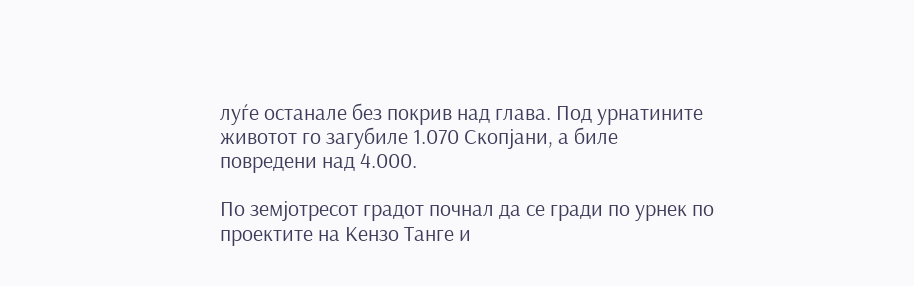луѓе останале без покрив над глава. Под урнатините животот го загубиле 1.070 Скопјани, а биле повредени над 4.000.

По земјотресот градот почнал да се гради по урнек по проектите на Кензо Танге и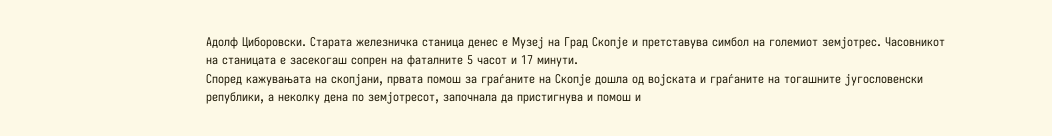Адолф Циборовски. Старата железничка станица денес е Музеј на Град Скопје и претставува симбол на големиот земјотрес. Часовникот на станицата е засекогаш сопрен на фаталните 5 часот и 17 минути.
Според кажувањата на скопјани, првата помош за граѓаните на Скопје дошла од војската и граѓаните на тогашните југословенски републики, а неколку дена по земјотресот, започнала да пристигнува и помош и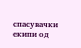спасувачки екипи од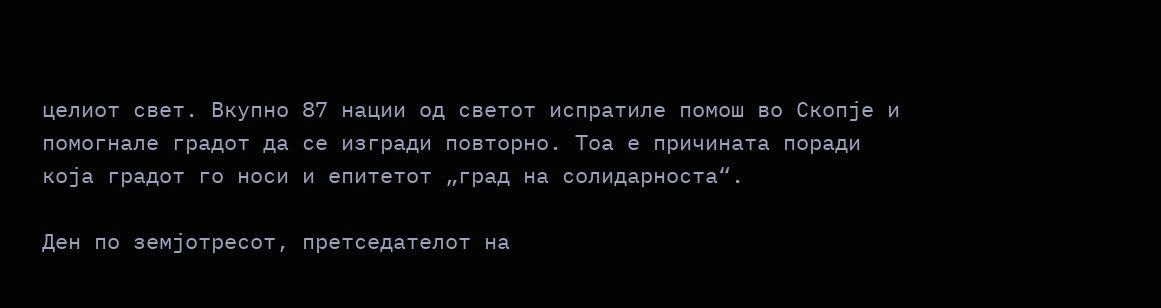целиот свет. Вкупно 87 нации од светот испратиле помош во Скопје и помогнале градот да се изгради повторно. Тоа е причината поради која градот го носи и епитетот „град на солидарноста“.

Ден по земјотресот, претседателот на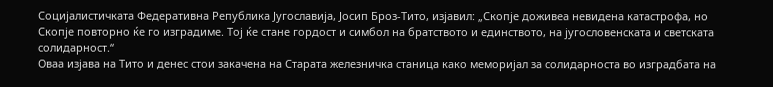Социјалистичката Федеративна Република Југославија, Јосип Броз-Тито, изјавил: „Скопје доживеа невидена катастрофа, но Скопје повторно ќе го изградиме. Тој ќе стане гордост и симбол на братството и единството, на југословенската и светската солидарност.“
Оваа изјава на Тито и денес стои закачена на Старата железничка станица како меморијал за солидарноста во изградбата на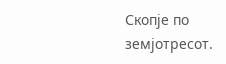Скопје по земјотресот.